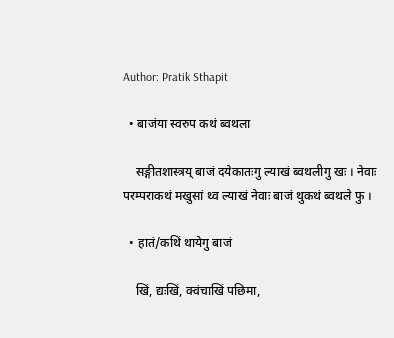Author: Pratik Sthapit

  • बाजंया स्वरुप कथं ब्वथला

    सङ्गीतशास्त्रय् बाजं दयेकातःगु ल्याखं ब्वथलीगु खः । नेवाः परम्पराकथं मखुसां थ्व ल्याखं नेवाः बाजं थुकथं ब्वथले फु ।

  • हातं/कथिं थायेगु बाजं

    खिं, द्यःखिं, क्वंचाखिं पछिमा,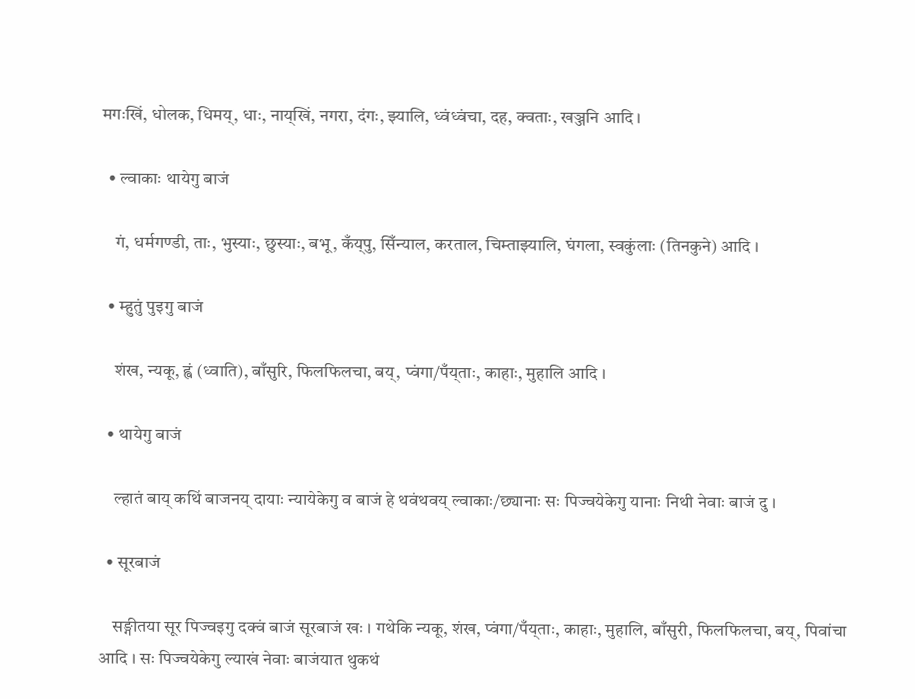मगःखिं, धोलक, धिमय्, धाः, नाय्‌खिं, नगरा, दंगः, झ्यालि, ध्वंध्वंचा, दह, क्वताः, खञ्जनि आदि ।

  • ल्वाकाः थायेगु बाजं

    गं, धर्मगण्डी, ताः, भुस्याः, छुस्याः, बभू, कँय्‌पु, सिँन्याल, करताल, चिम्ताझ्यालि, घंगला, स्वकुंलाः (तिनकुने) आदि ।

  • म्हुतुं पुइगु बाजं

    शंख, न्यकू, ह्वं (ध्वाति), बाँसुरि, फिलफिलचा, बय्, प्वंगा/पँय्‌ताः, काहाः, मुहालि आदि ।

  • थायेगु बाजं

    ल्हातं बाय् कथिं बाजनय् दायाः न्यायेकेगु व बाजं हे थवंथवय् ल्वाकाः/छ्यानाः सः पिज्वयेकेगु यानाः निथी नेवाः बाजं दु ।

  • सूरबाजं

    सङ्गीतया सूर पिज्वइगु दक्वं बाजं सूरबाजं खः । गथेकि न्यकू, शंख, प्वंगा/पँय्‌ताः, काहाः, मुहालि, बाँसुरी, फिलफिलचा, बय्, पिवांचा आदि । सः पिज्वयेकेगु ल्याखं नेवाः बाजंयात थुकथं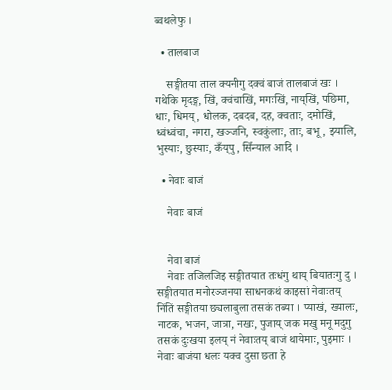ब्वथलेफु ।

  • तालबाज

    सङ्गीतया ताल क्यनीगु दक्वं बाजं तालबाजं खः । गथेकि मृदङ्ग, खिं, क्वंचाखिं, मगःखिं, नाय्‌खिं, पछिमा, धाः, धिमय्, धोलक, दबदब, दह, क्वताः, दमोखिं, ध्वंध्वंचा, नगरा, खञ्जनि, स्वकुंलाः, ताः, बभू, झ्यालि, भुस्याः, छुस्याः, कँय्‌पु, सिँन्याल आदि ।

  • नेवाः बाजं

    नेवाः बाजं


    नेवा बाजं
    नेवाः तजिलजिइ सङ्गीतयात तःधंगु थाय् बियातःगु दु । सङ्गीतयात मनोरञ्जनया साधनकथं काइसां नेवाःतय् निंतिं सङ्गीतया छ्यलाबुला तसकं तब्या । प्याखं, ख्यालः, नाटक, भजन, जात्रा, नखः, पुजाय् जक मखु मनू मदुगु तसकं दुःखया इलय् नं नेवाःतय् बाजं थायेमाः, पुइमाः । नेवाः बाजंया धलः यक्व दुसा छता हे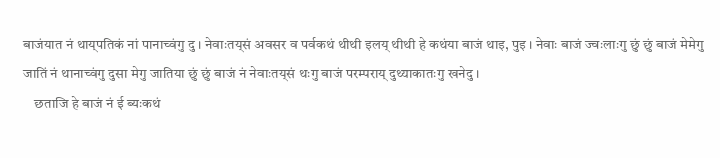बाजंयात नं थाय्‌पतिकं नां पानाच्वंगु दु । नेवाःतय्‌सं अवसर व पर्वकथं थीथी इलय् थीथी हे कथंया बाजं थाइ, पुइ । नेवाः बाजं ज्वःलाःगु छुं छुं बाजं मेमेगु जातिं नं थानाच्वंगु दुसा मेगु जातिया छुं छुं बाजं नं नेवाःतय्‌सं थःगु बाजं परम्पराय् दुथ्याकातःगु खनेदु ।
    छताजि हे बाजं नं ई ब्यःकथं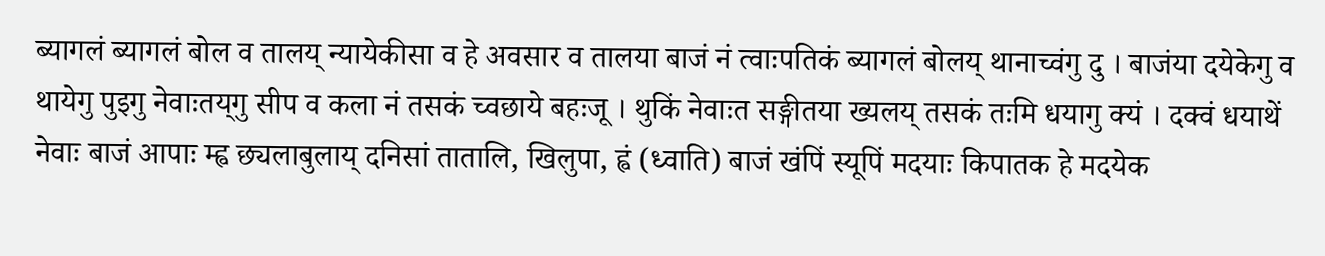ब्यागलं ब्यागलं बोल व तालय् न्यायेकीसा व हे अवसार व तालया बाजं नं त्वाःपतिकं ब्यागलं बोलय् थानाच्वंगु दु । बाजंया दयेकेगु व थायेगु पुइगु नेवाःतय्‌गु सीप व कला नं तसकं च्वछाये बहःजू । थुकिं नेवाःत सङ्गीतया ख्यलय् तसकं तःमि धयागु क्यं । दक्वं धयाथें नेवाः बाजं आपाः म्ह्व छ्यलाबुलाय् दनिसां तातालि, खिलुपा, ह्वं (ध्वाति) बाजं खंपिं स्यूपिं मदयाः किपातक हे मदयेक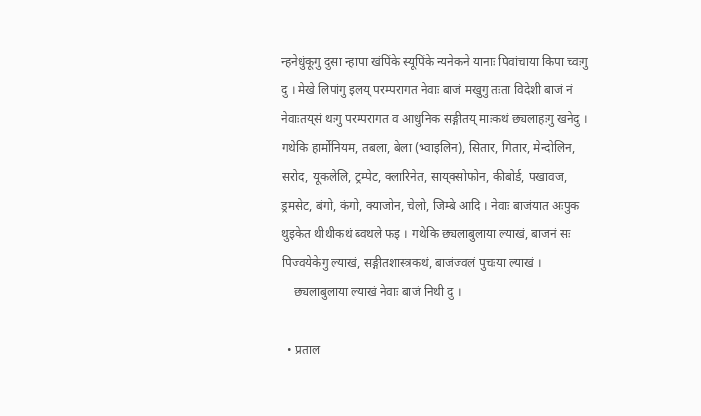न्हनेधुंकूगु दुसा न्हापा खंपिंके स्यूपिंके न्यनेकने यानाः पिवांचाया किपा च्वःगु दु । मेखे लिपांगु इलय् परम्परागत नेवाः बाजं मखुगु तःता विदेशी बाजं नं नेवाःतय्‌सं थःगु परम्परागत व आधुनिक सङ्गीतय् माःकथं छ्यलाहःगु खनेदु । गथेकि हार्मोनियम, तबला, बेला (भ्वाइलिन), सितार, गितार, मेन्दोलिन, सरोद, यूकलेलि, ट्रम्पेट, क्लारिनेत, साय्‌क्सोफोन, कीबोर्ड, पखावज, ड्रमसेट, बंगो, कंगो, क्याजोन, चेलो, जिम्बे आदि । नेवाः बाजंयात अःपुक थुइकेत थीथीकथं ब्वथले फइ । गथेकि छ्यलाबुलाया ल्याखं, बाजनं सः पिज्वयेकेगु ल्याखं, सङ्गीतशास्त्रकथं, बाजंज्वलं पुचःया ल्याखं ।
    छ्यलाबुलाया ल्याखं नेवाः बाजं निथी दु ।

  • प्रताल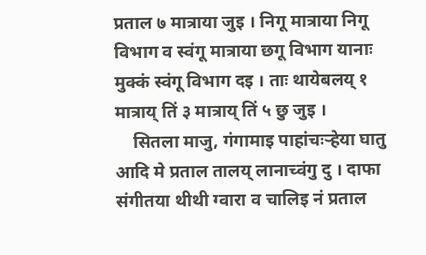प्रताल ७ मात्राया जुइ । निगू मात्राया निगू विभाग व स्वंगू मात्राया छगू विभाग यानाः मुक्कं स्वंगू विभाग दइ । ताः थायेबलय् १ मात्राय् तिं ३ मात्राय् तिं ५ छु जुइ ।
    सितला माजु, गंगामाइ पाहांचःर्‍हेया घातु आदि मे प्रताल तालय् लानाच्वंगु दु । दाफा संगीतया थीथी ग्वारा व चालिइ नं प्रताल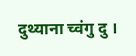दुथ्याना च्वंगु दु ।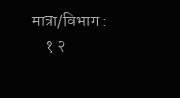मात्रा/विभाग :
    १ २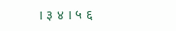। ३ ४ । ५ ६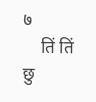७
    तिं तिं छु